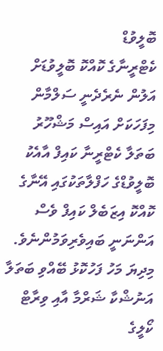ބޮލީވުޑް
ކެޓްރީނާގެ ކޮއްކޮ ބޮލީވުޑަށް އަލުން ނެރެދެނީ ސަލްމާން
މިފަހަކަށް އައިސް މަޝްހޫރު ބަތަލާ ކެޓްރީނާ ކައިފް އާއެކު ބޮލީވުޑްގެ ހަފްލާތަކުގައި އޭނާގެ ކޮއްކޮ އިޒަބެލް ކައިފް ވެސް އަންނަނީ ބައިވެރިވަމުންނެވެ. މިދިޔަ މަހު ފަހުކޮޅު ބޭއްވި ބަތަލާ އަނުޝްކާ ޝަރްމާ އާއި ވިރާޓް ކޯލީގެ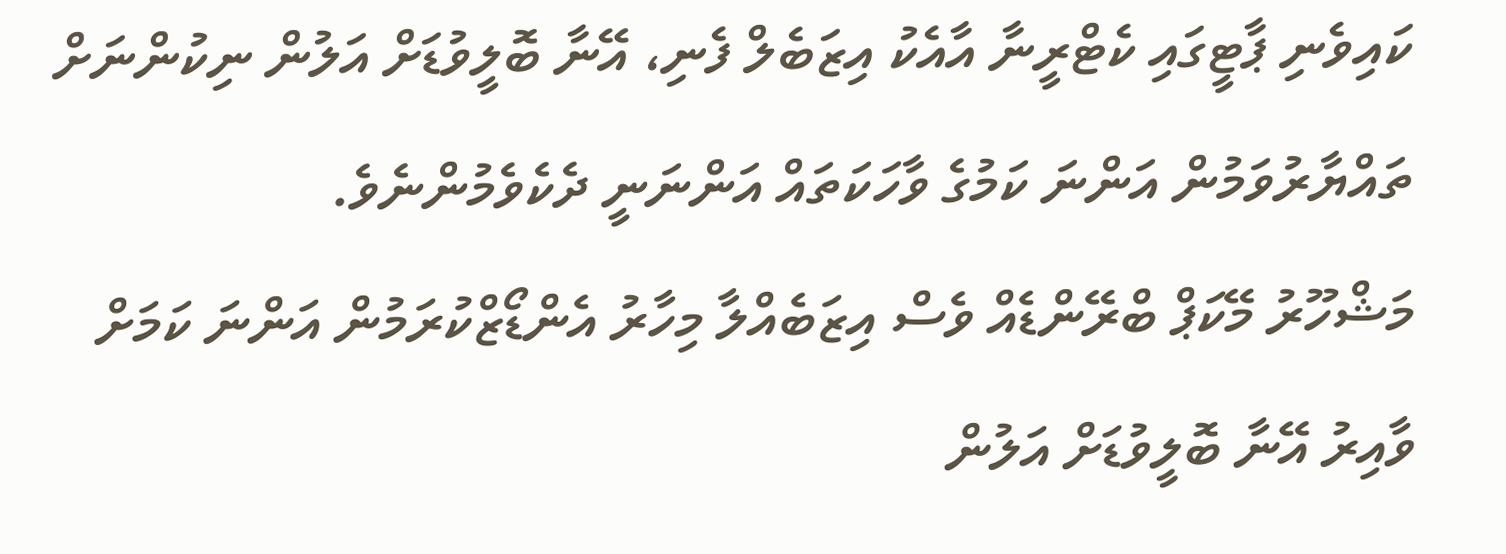ކައިވެނި ޕާޓީގައި ކެޓްރީނާ އާއެކު އިޒަބެލް ފެނި، އޭނާ ބޮލީވުޑަށް އަލުން ނިކުންނަށް ތައްޔާރުވަމުން އަންނަ ކަމުގެ ވާހަކަތައް އަންނަނީ ދެކެވެމުންނެވެ.
މަޝްހޫރު މޭކަޕް ބްރޭންޑެއް ވެސް އިޒަބެއްލާ މިހާރު އެންޑޯޒްކުރަމުން އަންނަ ކަމަށް ވާއިރު އޭނާ ބޮލީވުޑަށް އަލުން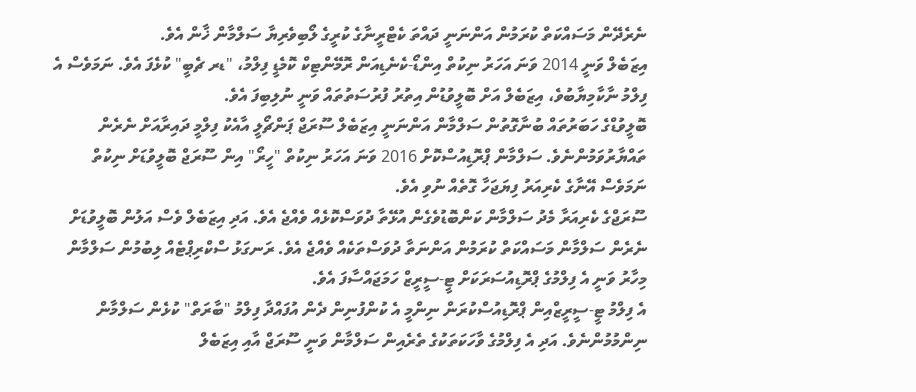ނެރެދޭން މަސައްކަތް ކުރަމުން އަންނަނީ ދައްތަ ކެޓްރީނާގެ ކުރީގެ ލޯބިވެރިޔާ ސަލްމާން ޚާން އެވެ.
އިޒަބެލް ވަނީ 2014 ވަނަ އަހަރު ނިކުތް އިންޑޯ-ކެނެޑިއަން ރޮމޭންޓިކް ކޮމެޑީ ފިލްމު، "ޑރ ޗެބީ" ކުޅެފަ އެވެ. ނަމަވެސް އެ ފިލްމު ނާކާމިޔާބުވެ، އިޒަބެލް އަށް ބޮލީވުޑުން އިތުރު ފުރުސަތުތައް ވަނީ ނުލިބިފަ އެވެ.
ބޮލީވުޑްގެ ހަބަރުތައް ބުނާގޮތުން ސަލްމާން އަންނަނީ އިޒަބެލް ސޫރަޖް ޕަންޗޯލީ އާއެކު ފިލްމީ ދައިރާއަށް ނެރެން ތައްޔާރުވަމުންނެވެ. ސަލްމާން ޕްރޮޑިއުސްކޮށް 2016 ވަނަ އަހަރު ނިކުތް "ހީރޯ" އިން ސޫރަޖް ބޮލީވުޑަށް ނިކުތް ނަމަވެސް އޭނާގެ ކެރިއަރު ފިޔަޖަހާ ގޮތެއް ނުވި އެވެ.
ސޫރަޖްގެ ކެރިއަރާ މެދު ސަލްމާން ކަންބޮޑުވެގެން އުޅޭތާ ދުވަސްކޮޅެއް ވެއްޖެ އެވެ. އަދި އިޒަބެލް ވެސް އަލުން ބޮލީވުޑަށް ނެރެން ސަލްމާން މަސައްކަތް ކުރަމުން އަންނަތާ ދުވަސްތަކެއް ވެއްޖެ އެވެ. ރަނގަޅު ސްކްރިޕްޓެއް ލިބުމުން ސަލްމާން މިހާރު ވަނީ އެ ފިލްމުގެ ޕްރޮޑިއުސަރަކަށް ޓީ-ސީރީޒް ހަމަޖައްސާފަ އެވެ.
އެ ފިލްމު ޓީ-ސީރީޒްއިން ޕްރޮޑިއުސްކުރަން ނިންމީ އެ ކުންފުނިން ދެން އުފައްދާ ފިލްމު "ބާރަތް" ކުޅެން ސަލްމާން ނިންމުމުންނެވެ. އަދި އެ ފިލްމުގެ ވާހަކަތަކުގެ ތެރެއިން ސަލްމާން ވަނީ ސޫރަޖް އާއި އިޒަބެލް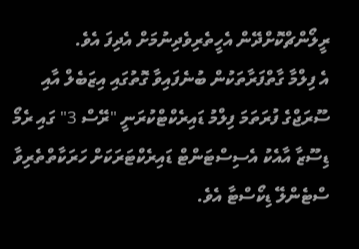ރީލޯންޗްކޮށްދޭން އެހީތެރިވެދިނުމަށް އެދިފަ އެވެ.
އެ ފިލްމާ ގާތްފަރާތަކުން ބުނެފައިވާ ގޮތުގައި އިޒަބެލް އާއި ސޫރަޖްގެ ފުރަތަމަ ފިލްމު ޑައިރެކްޓްކުރަނީ "ރޭސް 3" ގައި ރެމޯ ޑިސޫޒާ އާއެކު އެސިސްޓަންޓް ޑައިރެކްޓަރަކަށް ހަރަކާތްތެރިވާ ސްޓެންލޭ ޑިކޯސްޓާ އެވެ.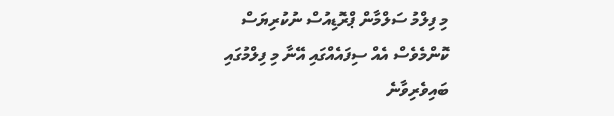މި ފިލްމު ސަލްމާން ޕްރޮޑިއުސް ނުކުރިޔަސް ކޮންމެވެސް އެއް ސިފައެއްގައި އޭނާ މި ފިލްމުގައި ބައިވެރިވާނެ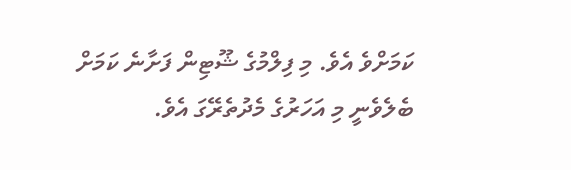ކަމަށްވެ އެވެ. މި ފިލްމުގެ ޝޫޓިން ފަށާނެ ކަމަށް ބެލެވެނީ މި އަހަރުގެ މެދުތެރޭގަ އެވެ.